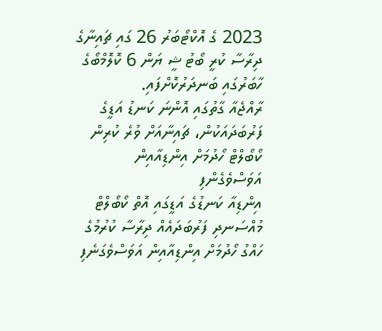2023 ގެ އޮކްޓޯބަރު 26 ގައި ޗައިނާގެ ދިރާސާ ކުރީ ބޯޓު ޝީ ޔަން 6 ކޮލޮމްބޯގެ ހާބަރުގައި ބަނދަރުކޮށްފައި.
ރާއްޖެއާ ގާތުގައި އޮންނަ ކަނޑު އަޑީގެ ފަރުބަދައަކުން، ޗައިނާއަށް ވުރެ ކުރިން ކޯބޯލްޓް ހޯދުމަށް އިންޑިއާއިން އަވަސްވެގެންފި
އިންޑިއާ ކަނޑުގެ އަޑީގައި އޮތް ކޯބޯލްޓް މުއްސަނދި ފަރުބަދައެއް ދިރާސާ ކުރުމުގެ ހައްގު ހޯދުމަށް އިންޑިއާއިން އަވަސްވެގަނެފި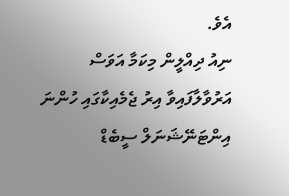އެވެ.
ނިއު ދިއްލީން މިކަމާ އަވަސް އަރުވާލާފައިވާ އިރު ޖެމެއިކާގައި ހުންނަ އިންޓަނޭޝަނަލް ސީބެޑް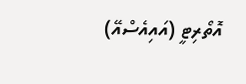އޮތޯރިޓީ (އައިއެސްއޭ)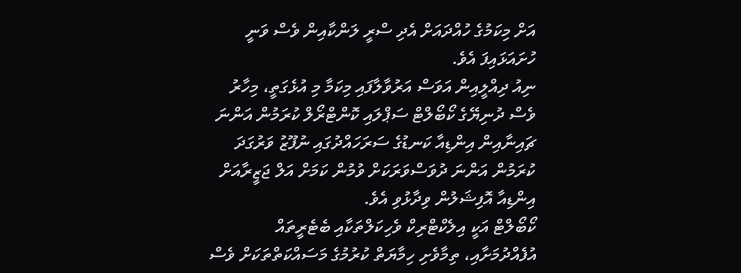އަށް މިކަމުގެ ހުއްދައަށް އެދި ސްރީ ލަންކާއިން ވެސް ވަނީ ހުށައަޅައިފަ އެވެ.
ނިއު ދިއްލީއިން އަވަސް އަރުވާލާފައި މިކަމާ މި އުޅެގަތީ، މިހާރު ވެސް ދުނިޔޭގެ ކޯބޯލްޓް ސަޕްލައި ކޮންޓްރޯލް ކުރަމުން އަންނަ ޗައިނާއިން އިންޑިއާ ކަނޑުގެ ސަރަހައްދުގައި ނުފޫޒު ވަރުގަދަ ކުރަމުން އަންނަ ދުވަސްވަރަކަށް ވުމުން ކަމަށް އަލް ޖަޒީރާއަށް އިންޑިއާ އޮފިޝަލުން ވިދާޅުވި އެވެ.
ކޯބޯލްޓް އަކީ އިލެކްޓްރިކް ވެހިކަލްތަކާއި ބެޓެރީތައް އުފެއްދުމަށާއި، ތިމާވެށި ހިމާޔަތް ކުރުމުގެ މަސައްކަތްތަކަށް ވެސް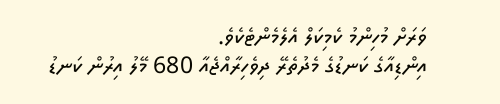ވަރަށް މުހިންމު ކެމިކަލް އެލެމެންޓެކެވެ.
އިންޑިއާގެ ކަނޑުގެ މެދުތެރޭ ދިވެހިރާއްޖެއާ 680 މޭލު އިރުން ކަނޑު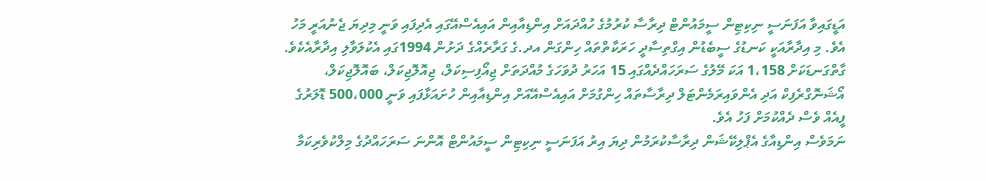އަޑީގައިވާ އަފަނަސީ ނިކިޓިން ސީމައުންޓް ދިރާސާ ކުރުމުގެ ހުއްދައަށް އިންޑިއާއިން އައިއެސްއޭގައި އެދިފައި ވަނީ މިދިޔަ ޖެނުއަރީ މަހު އެވެ. މި އިދާރާއަކީ ކަނޑުގެ ސީބެޑުން އިގްތިސާދީ ހަރަކާތްތައް ހިންގަން އދ.ގެ ގަރާރެއްގެ ދަށުން 1994ގައި އެކުލަވާލި އިދާރާއެކެވެ.
ގާތްގަނޑަކަށް 1،158 އަކަ މޭލުގެ ސަރަހައްދެއްގައި 15 އަހަރު ދުވަހަގެ މުއްދަތަށް ޖިއޯފިސިކަލް، ޖިއޮލޮޖިކަލް، ބައޮލޮޖިކަލް، އޯޝަނޮގްރެފިކް އަދި އެންވައިރަމެންޓަލް ދިރާސާތައް ހިންގުމަށް އައިއެސްއޭއަށް އިންޑިއާއިން ހުށައަޅާފައި ވަނީ 500،000 ޑޮލަރުގެ ފީއެއް ވެސް ދެއްކުމަށް ފަހު އެވެ.
ނަމަވެސް އިންޑިއާގެ އެޕްލިކޭޝަން ދިރާސާކުރަމުން ދިޔަ އިރު އަފަނަސީ ނިކިޓިން ސީމައުންޓް އޮންނަ ސަރަހައްދުގެ މިލްކުވެރިކަމާ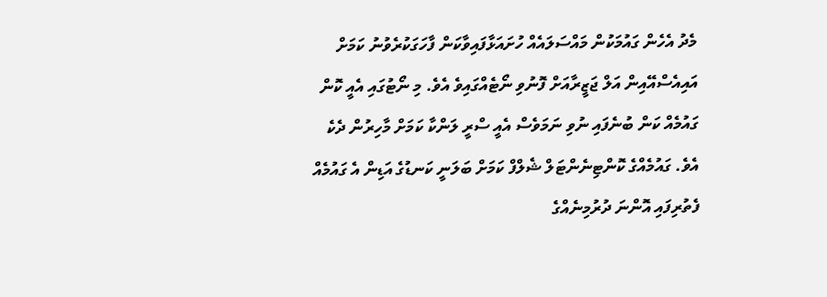މެދު އެހެން ގައުމަކުން މައްސަލައެއް ހުށައަޅާފައިވާކަން ފާހަގަކުރެވުނު ކަމަށް އައިއެސްއޭއިން އަލް ޖަޒީރާއަށް ފޮނުވި ނޯޓެއްގައިވެ އެވެ. މި ނޯޓުގައި އެއީ ކޮން ގައުމެއް ކަން ބުނެފައި ނުވި ނަމަވެސް އެއީ ސްރީ ލަންކާ ކަމަށް މާހިރުން ދެކެ އެވެ. ގައުމެއްގެ ކޮންޓިނެންޓަލް ޝެލްފް ކަމަށް ބަލަނީ ކަނޑުގެ އަޑިން އެ ގައުމެއް ފެތުރިފައި އޮންނަ ދުރުމިނެއްގެ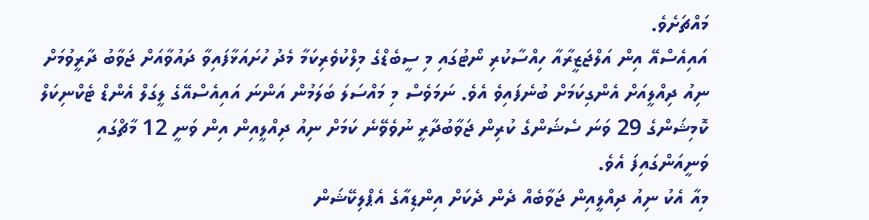މައްޗަށެވެ.
އައިއެސްއޭ އިން އަލްޖަޒީރާއާ ހިއްސާކުރި ނޯޓުގައި މި ސީބެޑްގެ މިލްކުވެރިކަމާ މެދު ހުށައަޅާފައިވާ ދައުވާއަށް ޖަވާބު ދާރީވުމަށް ނިއު ދިއްލީއަށް އެންގިކަމަށް ބުނެފައިވެ އެވެ. ނަމަވެސް މި މައްސަލަ ބަލަމުން އަންނަ އައިއެސްއޭގެ ލީގަލް އެންޑް ޓެކްނިކަލް ކޮމިޝަންގެ 29 ވަނަ ސެޝަންގެ ކުރިން ޖަވާބުދާރީ ނުވެވޭނެ ކަމަށް ނިއު ދިއްލީއިން އިން ވަނީ 12 މާޗްގައި ވަނީއަންގައިފަ އެވެ.
މިއާ އެކު ނިއު ދިއްލީއިން ޖަވާބެއް ދެން ދެކަށް އިންޑިއާގެ އެޕްލިކޭޝަން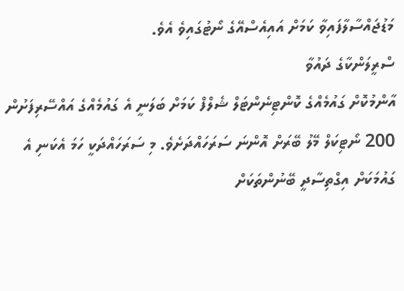މަޑުޖައްސާލާފައިވާ ކަމަށް އައިއެސްއޭގެ ނޯޓުގައިވެ އެވެ.
ސްރީލަންކާގެ ދައުވާ
އާންމުކޮށް ގައުމެއްގެ ކޮންޓިނެންޓަލް ޝެލްފް ކަމަށް ބަލަނީ އެ ގައުމެއްގެ އައްސޭރިފަށުން 200 ނޯޓިކަލް މޭލު ބޭރަށް އޮންނަ ސަރަހައްދަށެވެ. މި ސަރަހައްދަކީ ހަމަ އެކަނި އެ ގައުމަކަށް އިގްތިސާދީ ބޭނުންތަކަށް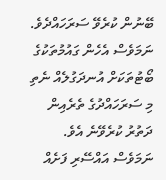ބޭނުން ކުރެވޭ ސަރަހައްދެވެ. ނަމަވެސް އެހެން ގައުމުތަކުގެ ބޯޓުތަކަށް އުނދަގުލެއް ނެތި މި ސަރަހައްދުގެ ތެރެއިން ދަތުރު ކުރެވޭނެ އެވެ.
ނަމަވެސް އައްސޭރި ފަށެއް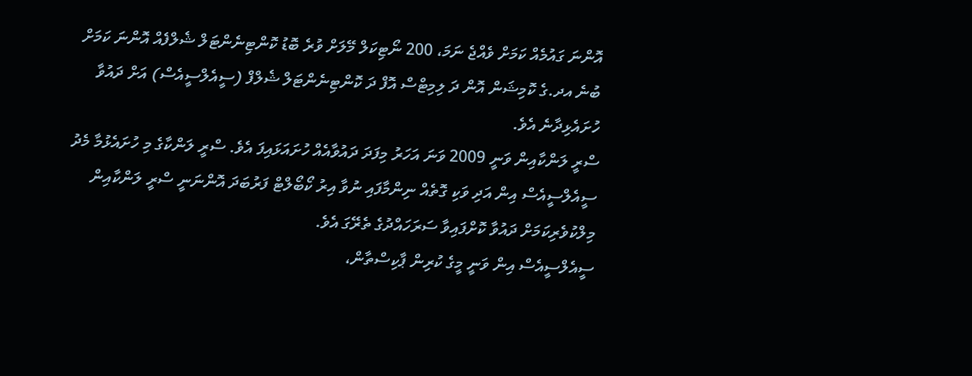އޮންނަ ގައުމެއް ކަމަށް ވެއްޖެ ނަމަ، 200 ނޯޓިކަލް މޭލަށް ވުރެ ބޮޑު ކޮންޓިނެންޓަލް ޝެލްފެއް އޮންނަ ކަމަށް ބުނެ އދ.ގެ ކޮމިޝަން އޮން ދަ ލިމިޓްސް އޮފް ދަ ކޮންޓިނެންޓަލް ޝެލްފް (ސީއެލްސީއެސް) އަށް ދައުވާ ހުށައެޅިދާނެ އެވެ.
ސްރީ ލަންކާއިން ވަނީ 2009 ވަނަ އަހަރު މިފަދަ ދައުވާއެއް ހުށައަޅައިފަ އެވެ. ސްރީ ލަންކާގެ މި ހުށައެޅުމާ މެދު ސީއެލްސީއެސް އިން އަދި ވަކި ގޮތެއް ނިންމާފައި ނުވާ އިރު ކޯބޯލްޓް ފަރުބަދަ އޮންނަނީ ސްރީ ލަންކާއިން މިލްކުވެރިކަމަށް ދައުވާ ކޮށްފައިވާ ސަރަހައްދުގެ ތެރޭގަ އެވެ.
ސީއެލްސީއެސް އިން ވަނީ މީގެ ކުރިން ޕާކިސްތާން،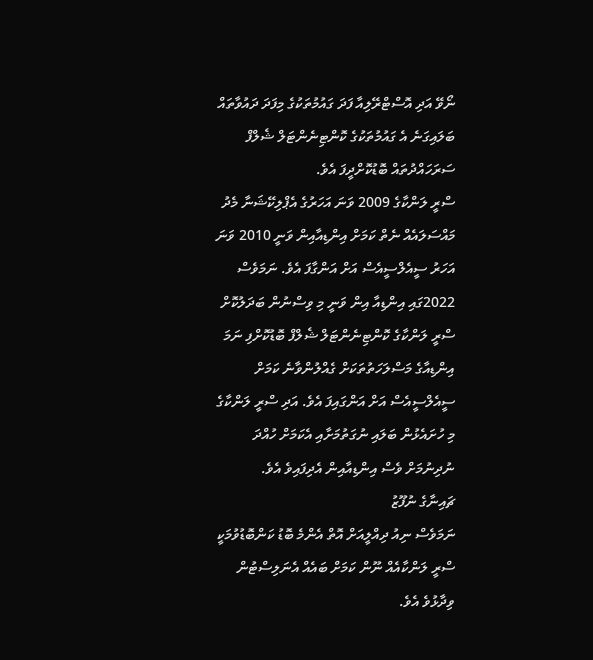ނޯވޭ އަދި އޮސްޓްރޭލިއާ ފަދަ ގައުމުތަކުގެ މިފަދަ ދައުވާތައް ބަލައިގަނެ އެ ގައުމުތަކުގެ ކޮންޓިނެންޓަލް ޝެލްފް ސަރަހައްދުތައް ބޮޑުކޮށްދީފަ އެވެ.
ސްރީ ލަންކާގެ 2009 ވަނަ އަހަރުގެ އެޕްލިކޭޝަނާ މެދު މައްސަލައެއް ނެތް ކަމަށް އިންޑިއާއިން ވަނީ 2010 ވަނަ އަހަރު ސީއެލްސީއެސް އަށް އަންގާފަ އެވެ. ނަމަވެސް 2022ގައި އިންޑިއާ އިން ވަނީ މި ވިސްނުން ބަދަލުކޮށް ސްރީ ލަންކާގެ ކޮންޓިނެންޓަލް ޝެލްފް ބޮޑުކޮށްފި ނަމަ އިންޑިއާގެ މަސްލަހަތުތަކަށް ގެއްލުންވާނެ ކަމަށް ސީއެލްސީއެސް އަށް އަންގައިފަ އެވެ. އަދި ސްރީ ލަންކާގެ މި ހުށައެޅުން ބަލައި ނުގަތުމަށާއި އެކަމަށް ހުއްދަ ނުދިނުމަށް ވެސް އިންޑިއާއިން އެދިފައިވެ އެވެ.
ޗައިނާގެ ނުފޫޒު
ނަމަވެސް ނިއު ދިއްލީއަށް އޮތް އެންމެ ބޮޑު ކަންބޮޑުވުމަކީ ސްރީ ލަންކާއެއް ނޫން ކަމަށް ބައެއް އެނަލިސްޓުން ވިދާޅުވެ އެވެ.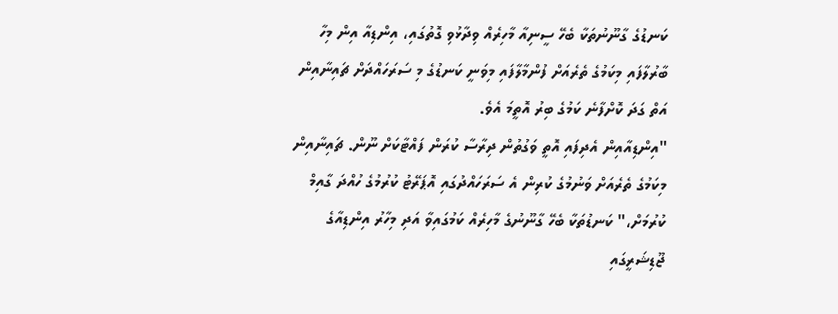ކަނޑުގެ ގާނޫނުތަކާ ބެހޭ ސީނިއާ މާހިރެއް ވިދާޅުވި ގޮތުގައި، އިންޑިއާ އިން މިހާ ބާރުލާފައި މިކަމުގެ ތެރެއަށް ފުންމާލާފައި މިވަނީ ކަނޑުގެ މި ސަރަހައްދަށް ޗައިނާއިން އަތް ގަދަ ކޮށްފާނެ ކަމުގެ ބިރު އޮތީމަ އެވެ.
"އިންޑިއާއިން އެދިފައި އޮތީ ވަގުތުން ދިރާސާ ކުރަން ފައްޓާކަށް ނޫން. ޗައިނާއިން މިކަމުގެ ތެރެއަށް ވަނުމުގެ ކުރިން އެ ސަރަހައްދުގައި އޮޕަރޭޓު ކުރުމުގެ ހުއްދަ ގާއިމް ކުރުމަށް،" ކަނޑުތަކާ ބެހޭ ގާނޫނުގެ މާހިރެއް ކަމުގައިވާ އަދި މިހާރު އިންޑިއާގެ ޖޫޑިޝަރީގައި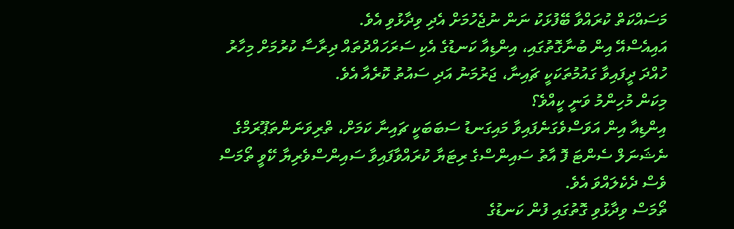މަސައްކަތް ކުރައްވާ ބޭފުޅަކު ނަން ނުޖެހުމަށް އެދި ވިދާޅުވި އެވެ.
އައިއެސްއޭ އިން ބުނާގޮތުގައި، އިންޑިއާ ކަނޑުގެ އެކި ސަރަހައްދުތައް ދިރާސާ ކުރުމަށް މިހާރު ހުއްދަ ދީފައިވާ ގައުމުތަކަކީ ޗައިނާ، ޖަރުމަނު އަދި ސައުތު ކޮރެއާ އެވެ.
މިކަން މުހިންމު ވަނީ ކީއްވެ؟
އިންޑިއާ އިން އަވަސްވެގަނެފައިވާ މައިގަނޑު ސަބަބަކީ ޗައިނާ ކަމަށް، ތްރިވަނަންތަޕޫރަމްގެ ނެޝަނަލް ސެންޓަ ފޮ އާތު ސައިންސްގެ ރިޓަޔާ ކުރައްވާފައިވާ ސައިންސްވެރިޔާ ކޭވީ ތޯމަސް ވެސް ދެކެލައްވަ އެވެ.
ތޯމަސް ވިދާޅުވި ގޮތުގައި ފުން ކަނޑުގެ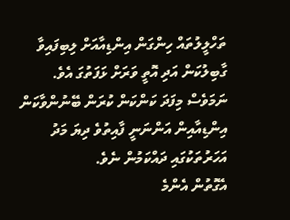ތަހްލީލުތައް ހިންގަން އިންޑިއާއަށް ލިބިފައިވާ ގާބިލުކަން އަދި އޮތީ ވަރަށް ޅަފަތުގަ އެވެ. ނަމަވެސް މިފަދަ ކަންކަން ކުރަން ބޭނުންވާކަން އިންޑިއާއިން އަންނަނީ ފާއިތުވެ ދިޔަ މަދު އަހަރުތަކުގައި ދައްކަމުން ނެވެ.
އެގޮތުން އެންމެ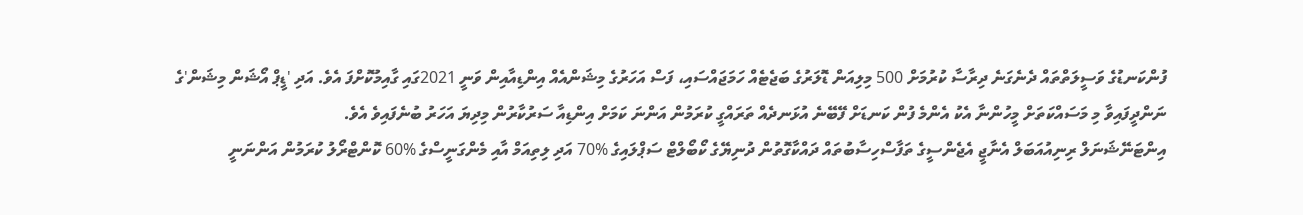ފުންކަނޑުގެ ވަސީލަތްތައް ދެނެގަނެ ދިރާސާ ކުރުމަށް 500 މިލިއަން ޑޮލަރުގެ ބަޖެޓެއް ހަމަޖައްސައި، ފަސް އަހަރުގެ މިޝަންއެއް އިންޑިއާއިން ވަނީ 2021ގައި ގާއިމުކޮށްފަ އެވެ. އަދި 'ޑީޕް އޯޝަން މިޝަން'ގެ ނަންދީފައިވާ މި މަސައްކަތަށް މީހުންނާ އެކު އެންމެ ފުން ކަނޑަށް ފޭބޭނެ އުޅަނދެއް ތަރައްގީ ކުރަމުން އަންނަ ކަމަށް އިންޑިއާ ސަރުކާރުން މިދިޔަ އަހަރު ބުނެފައިވެ އެވެ.
އިންޓަނޭޝަނަލް ރިނިއުއަބަލް އެނާޖީ އެޖެންސީގެ ތަފާސްހިސާބުތައް ދައްކާގޮތުން ދުނިޔޭގެ ކޯބޯލްޓް ސަޕްލައިގެ %70 އަދި ލިތިއަމް އާއި މެންގަނީސްގެ %60 ކޮންޓްރޯލު ކުރަމުން އަންނަނީ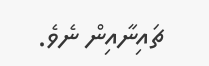ޗައިނާއިން ނެވެ.